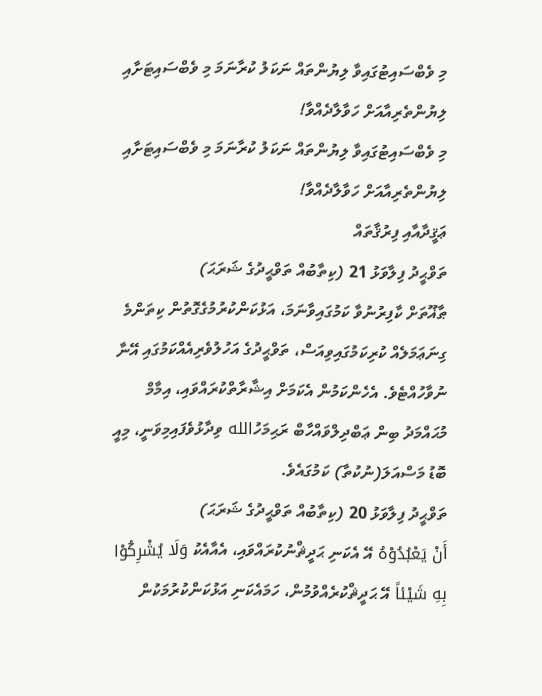މި ވެބްސައިޓުގައިވާ ލިޔުންތައް ނަކަލު ކުރާނަމަ މި ވެބްސައިޓަށާއި ލިޔުންތެރިއާއަށް ހަވާލާދެއްވާ!
މި ވެބްސައިޓުގައިވާ ލިޔުންތައް ނަކަލު ކުރާނަމަ މި ވެބްސައިޓަށާއި ލިޔުންތެރިއާއަށް ހަވާލާދެއްވާ!
ޢަޤީދާއާއި ފިރުޤާތައް
ތަވްޙީދު ފިލާވަޅު 21 (ކިތާބުއް ތަވްޙީދުގެ ޝަރަޙަ)
ޠާޣޫތަށް ކާފިރުނުވާ ކަމުގައިވާނަމަ، އަޅުކަންކުރުމުގެގޮތުން ކިތަންމެ ގިނަޢަމަލެއް ކުރިކަމުގައިވިއަސް، ތަވްޙީދުގެ އަހުލުވެރިއެއްކަމުގައި އޭނާ ނުވާހުއްޓެވެ. އެހެންކަމުން އެކަމަށް އިޝާރާތްކުރައްވައި، އިމާމް މުޙައްމަދު ބިން ޢަބްދިލްވައްހާބް ރަޙިމަހުالله ވިދާޅުވެފައިމިވަނީ، މިއީ ބޮޑު މަސްއަލަ(ނުކުތާ) ކަމުގައެވެ.
ތަވްޙީދު ފިލާވަޅު 20 (ކިތާބުއް ތަވްޙީދުގެ ޝަރަޙަ)
أَنْ يَعْبُدُوْهُ އޭ އެކަނި ޙަދީޘްނުކުރައްވައި، އެއާއެކު وَلَا يُشْرِكُوْا بِهِ شَيْئاً އޭ ޙަދީޘްކުރެއްވުމުން، ހަމައެކަނި އަޅުކަންކުރުމަކުން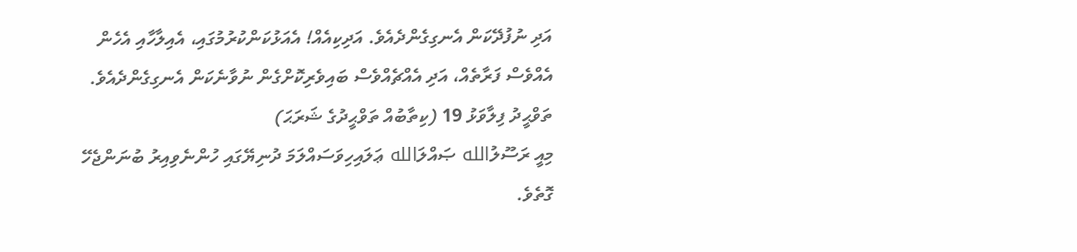އަދި ނުފުދޭކަން އެނގިގެންދެއެވެ. އަދިކިއެއް! އެއަޅުކަންކުރުމުގައި، އެއިލާހާއި އެހެން އެއްވެސް ފަރާތެއް، އަދި އެއްޗެއްވެސް ބައިވެރިކޮށްގެން ނުވާނެކަން އެނގިގެންދެއެވެ.
ތަވްޙީދު ފިލާވަޅު 19 (ކިތާބުއް ތަވްޙީދުގެ ޝަރަޙަ)
މިއީ ރަސޫލުالله ޞައްލަالله ޢަލައިހިވަސައްލަމަ ދުނިޔޭގައި ހުންނެވިއިރު ބުނަންޖެހޭ ގޮތެވެ.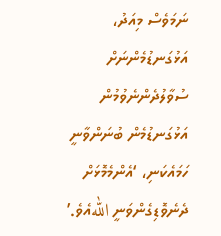ނަމަވެސް މިއަދު، އަޅުގަނޑުމެންނަށް ސުވާލުދެންނެވުމުން އަޅުގަނޑުމެން ބުނަންވާނީ ހަމައެކަނި، ‘އެންމެމޮޅަށް ދެނެވޮޑިގެންވަނީ اللهއެވެ.’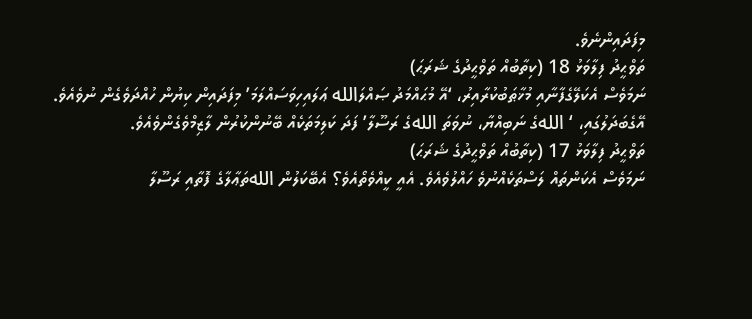މިފަދައިންނެވެ.
ތަވްޙީދު ފިލާވަޅު 18 (ކިތާބުއް ތަވްޙީދުގެ ޝަރަޙަ)
ނަމަވެސް އެކަލޭގެފާނާއި މުޚާޠަބުކުރާއިރު، ‘އޭ މުޙައްމަދު ޞައްލަالله ޢަލައިހިވަސައްލަމަ’ މިފަދައިން ކިޔުން ހުއްދަވެގެން ނުވެއެވެ. އޭގެބަދަލުގައި، ‘اللهގެ ނަބިއްޔާ، ނުވަތަ اللهގެ ރަސޫލާ’ ފަދަ ކަލިމަތަކެއް ބޭނުންކުރުން ލާޒިމްވެގެންވެއެވެ.
ތަވްޙީދު ފިލާވަޅު 17 (ކިތާބުއް ތަވްޙީދުގެ ޝަރަޙަ)
ނަމަވެސް އެކަންތައް ލަސްތަކެއްނުވެ ހައްލުވެއެވެ. އެއީ ކީއްވެތޯއެވެ؟ އެބޭކަލުން اللهތަޢާލާގެ ފޮތާއި ރަސޫލާ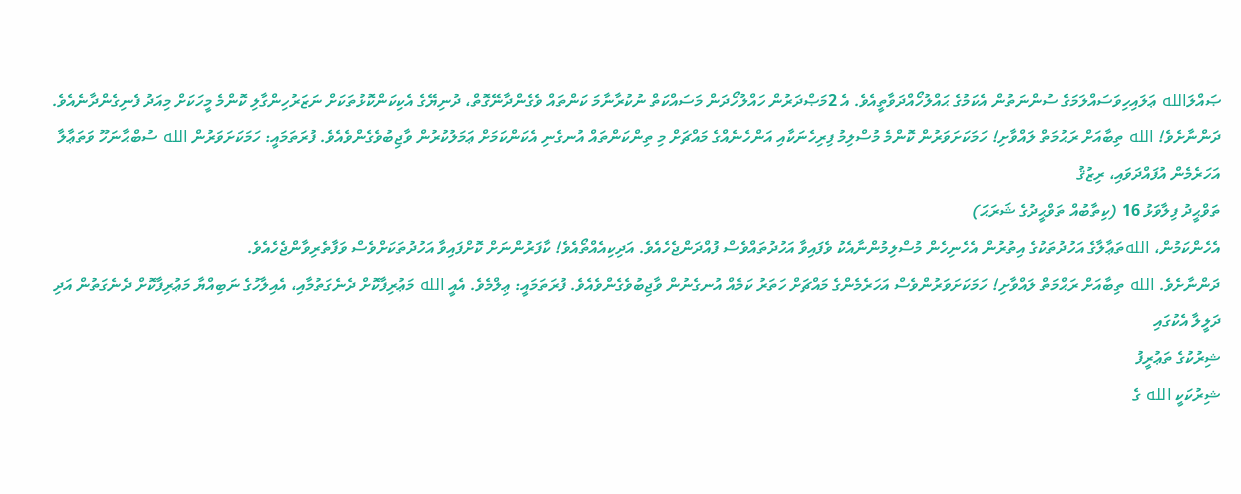ޞައްލަالله ޢަލައިހިވަސައްލަމަގެ ސުންނަތުން އެކަމުގެ ޙައްލުހޯއްދަވާތީއެވެ. އެ 2މަޞްދަރުން ހައްލުހޯދަން މަސައްކަތް ނުކުރާނާމަ ކަންތައް ވެގެންދާނޭގޮތް، ދުނިޔޭގެ އެކިކަންކޮޅުތަކަށް ނަޒަރުހިންގާލި ކޮންމެ މީހަކަށް މިއަދު ފެނިގެންދާނެއެވެ.
ދަންނާށެވެ! الله ތިބާއަށް ރަޙުމަތް ލައްވާށި! ހަމަކަށަވަރުން ކޮންމެ މުސްލިމު ފިރިހެނަކާއި އަންހެނެއްގެ މައްޗަށް މި ތިންކަންތައް އުނގެނި އެކަންކަމަށް ޢަމަލުކުރުން ވާޖިބުވެގެންވެއެވެ. ފުރަތަމައީ: ހަމަކަށަވަރުން الله ސުބްޙާނަހޫ ވަތަޢާލާ އަހަރެމެން އުފައްދަވައި، ރިޒުޤު
ތަވްޙީދު ފިލާވަޅު 16 (ކިތާބުއް ތަވްޙީދުގެ ޝަރަޙަ)
އެހެންކަމުން، اللهތަޢާލާގެ އަހުދުތަކުގެ އިތުރުން އެހެނިހެން މުސްލިމުންނާއެކު ވެފައިވާ އަހުދުތައްވެސް ފުއްދަންޖެހެއެވެ. އަދިކިއެއްތޯއެވެ! ކާފަރުންނަށް ކޮށްފައިވާ އަހުދުތަކަށްވެސް ވަފާތެރިވާންޖެހެއެވެ.
ދަންނާށެވެ. الله ތިބާއަށް ރަޙްމަތް ލައްވާށި! ހަމަކަށަވަރުންވެސް އަހަރެމެންގެ މައްޗަށް ހަތަރު ކަމެއް އުނގެނުން ވާޖިބުވެގެންވެއެވެ. ފުރަތަމައީ: ޢިލްމެވެ. އެއީ الله މަޢުރިފާކޮށް ދެނެގަތުމާއި، އެއިލާހުގެ ނަބިއްޔާ މަޢުރިފާކޮށް ދެނެގަތުން އަދި ދަލީލާ އެކުގައި
ޝިރުކުގެ ތަޢުރީފު
ޝިރުކަކީ الله ގެ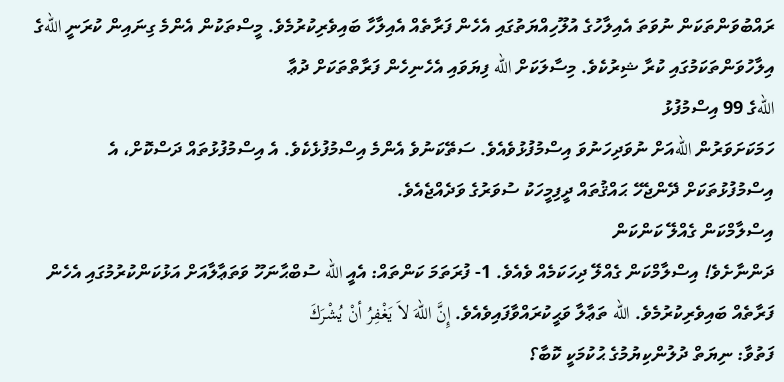ރައްބުވަންތަކަން ނުވަތަ އެއިލާހުގެ އުލޫހިއްޔަތުގައި އެހެން ފަރާތެއް އެއިލާހާ ބައިވެރިކުރުމެވެ. މީސްތަކުން އެންމެ ގިނައިން ކުރަނީ اللهގެ އިލާހުވަންތަކަމުގައި ކުރާ ޝިރުކެވެ. މިސާލަކަށް الله ފިޔަވައި އެހެނިހެން ފަރާތްތަކަށް ދުޢާ
اللهގެ 99 އިސްމުފުޅު
ހަމަކަށަވަރުން اللهއަށް ނުވަދިހަނުވަ އިސްމުފުޅުވެއެވެ. ސަތޭކަނުވެ އެންމެ އިސްމުފުޅެކެވެ. އެ އިސްމުފުޅުތައް ދަސްކޮށް، އެ އިސްމުފުޅުތަކަށް ދޭންޖެހޭ ޙައްޤުތައް ދީފިމީހަކު ސުވަރުގެ ވަދެއްޖެއެވެ.
އިސްލާމްކަން ގެއްލޭ ކަންކަން
ދަންނާށެވެ! އިސްލާމްކަން ގެއްލޭ ދިހަކަމެއް ވެއެވެ. 1- ފުރަތަމަ ކަންތައް: އެއީ الله ސުބްޙާނަހޫ ވަތަޢާލާއަށް އަޅުކަންކުރުމުގައި އެހެން ފަރާތެއް ބައިވެރިކުރުމެވެ. الله ތަޢާލާ ވަޙީކުރައްވާފައިވެއެވެ. إِنَّ اللهَ لاَ يَغْفِرُ أنْ يُشْرَكَ
ފަތުވާ: ނިޔަތް ދުލުންކިޔުމުގެ ޙުކުމަކީ ކޮބާ؟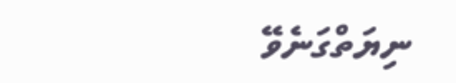ނިޔަތްގަނެވޭ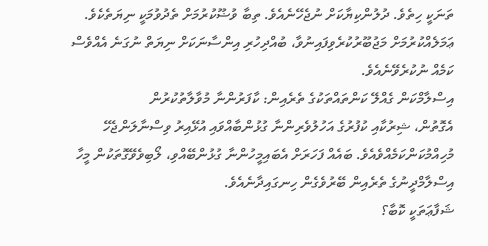ތަނަކީ ހިތެވެ. ދުލުންކިޔާކަށް ނުޖެހޭނެއެވެ. ތިބާ ވުޟޫކުރުމަށް ތެދުވުމަކީ ނިޔަތެކެވެ. ޢަމަލެއްކުރުމަށް މަޖުބޫރުކުރެވިފައިނުވާ، ބުއްދިހުރި އިންސާނަކަށް ނިޔަތް ނުގަނެ އެއްވެސް ކަމެއް ނުކުރެވޭނެއެވެ.
އިސްލާމްކަން ގެއްލޭ ކަންތައްތަކުގެ ތެރެއިން: ކާފަރުންނާ މުވާލާތުކުރުން
އެގޮތުން، ޝިރުކާއި ކުފުރުގެ އަހުލުވެރިންނާ ގުޅުންބާއްވައި އުޅޭއިރު ވިސްނާލަންޖެހޭ މުހިއްމުކަންކަމެއްވެއެވެ. ބައެއް ފަހަރަށް އެބައިމީހުންނާ ގުޅުންބޭއްވި، ލޯބިވެވޭގޮތަކުން މީހާ އިސްލާމްދީނުގެ ތެރެއިން ބޭރުވެގެން ހިނގައިދާނެއެވެ.
ޝަފާޢަތަކީ ކޮބާ؟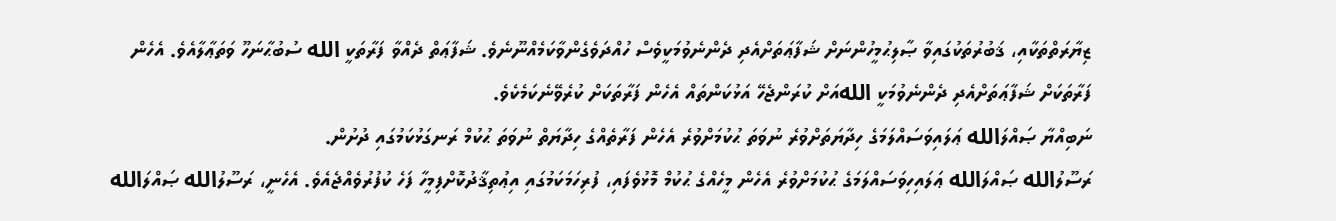ޒިޔާރަތްތަކާއި، ޤަބުރުތަކުގައިވާ ޞާލިޙުމީހުންނަށް ޝަފާޢަތަށްއެދި ދެންނެވުމަކީވެސް ހުއްދަވެގެންވާކަމެއްނޫނެވެ. ޝަފާޢަތް ދެއްވާ ފަރާތަކީ الله ސުބުޙާނަހޫ ވަތަޢާލާއެވެ. އެހެން ފަރާތަކަށް ޝަފާޢަތަށްއެދި ދެންނެވުމަކީ اللهއަށް ކުރަންޖެހޭ އަޅުކަންތައް އެހެން ފަރާތަކަށް ކުރެވޭނެކަމެކެވެ.
ނަބިއްޔާ ޞައްލަالله ޢަލައިވަސައްލަމަގެ ހިދާޔަތަށްވުރެ ނުވަތަ ޙުކުމަށްވުރެ އެހެން ފަރާތެއްގެ ހިދާޔަތް ނުވަތަ ޙުކުމް ރަނގަޅުކަމުގައި ދުށުން.
ރަސޫލުالله ޞައްލަالله ޢަލައިހިވަސައްލަމަގެ ޙުކުމަށްވުރެ އެހެން މީހެއްގެ ޙުކުމް މޮޅުވެފައި، ފުރިހަމަކަމުގައި އިޢުތިޤާދުކޮށްފިމީހާ ފަހެ ކުފުރުވެއްޖެއެވެ. އެހެނީ، ރަސޫލުالله ޞައްލަالله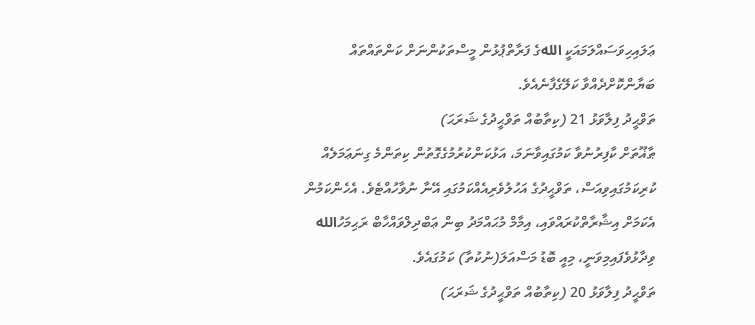ޢަލައިހިވަސައްލަމައަކީ اللهގެ ފަރާތްޕުޅުން މީސްތަކުންނަށް ކަންތައްތައް ބަޔާންކޮށްދެއްވާ ކަލޭގެފާނެއެވެ.
ތަވްޙީދު ފިލާވަޅު 21 (ކިތާބުއް ތަވްޙީދުގެ ޝަރަޙަ)
ޠާޣޫތަށް ކާފިރުނުވާ ކަމުގައިވާނަމަ، އަޅުކަންކުރުމުގެގޮތުން ކިތަންމެ ގިނަޢަމަލެއް ކުރިކަމުގައިވިއަސް، ތަވްޙީދުގެ އަހުލުވެރިއެއްކަމުގައި އޭނާ ނުވާހުއްޓެވެ. އެހެންކަމުން އެކަމަށް އިޝާރާތްކުރައްވައި، އިމާމް މުޙައްމަދު ބިން ޢަބްދިލްވައްހާބް ރަޙިމަހުالله ވިދާޅުވެފައިމިވަނީ، މިއީ ބޮޑު މަސްއަލަ(ނުކުތާ) ކަމުގައެވެ.
ތަވްޙީދު ފިލާވަޅު 20 (ކިތާބުއް ތަވްޙީދުގެ ޝަރަޙަ)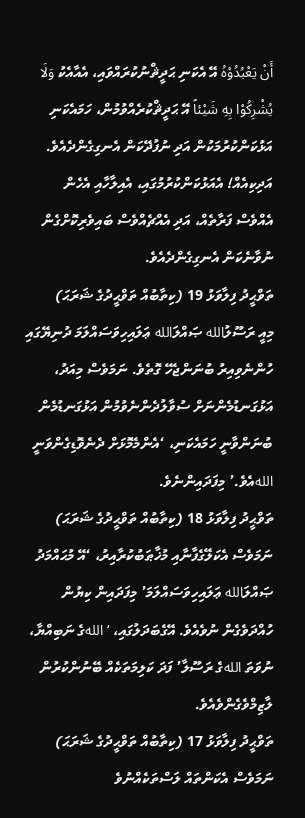أَنْ يَعْبُدُوْهُ އޭ އެކަނި ޙަދީޘްނުކުރައްވައި، އެއާއެކު وَلَا يُشْرِكُوْا بِهِ شَيْئاً އޭ ޙަދީޘްކުރެއްވުމުން، ހަމައެކަނި އަޅުކަންކުރުމަކުން އަދި ނުފުދޭކަން އެނގިގެންދެއެވެ. އަދިކިއެއް! އެއަޅުކަންކުރުމުގައި، އެއިލާހާއި އެހެން އެއްވެސް ފަރާތެއް، އަދި އެއްޗެއްވެސް ބައިވެރިކޮށްގެން ނުވާނެކަން އެނގިގެންދެއެވެ.
ތަވްޙީދު ފިލާވަޅު 19 (ކިތާބުއް ތަވްޙީދުގެ ޝަރަޙަ)
މިއީ ރަސޫލުالله ޞައްލަالله ޢަލައިހިވަސައްލަމަ ދުނިޔޭގައި ހުންނެވިއިރު ބުނަންޖެހޭ ގޮތެވެ. ނަމަވެސް މިއަދު، އަޅުގަނޑުމެންނަށް ސުވާލުދެންނެވުމުން އަޅުގަނޑުމެން ބުނަންވާނީ ހަމައެކަނި، ‘އެންމެމޮޅަށް ދެނެވޮޑިގެންވަނީ اللهއެވެ.’ މިފަދައިންނެވެ.
ތަވްޙީދު ފިލާވަޅު 18 (ކިތާބުއް ތަވްޙީދުގެ ޝަރަޙަ)
ނަމަވެސް އެކަލޭގެފާނާއި މުޚާޠަބުކުރާއިރު، ‘އޭ މުޙައްމަދު ޞައްލަالله ޢަލައިހިވަސައްލަމަ’ މިފަދައިން ކިޔުން ހުއްދަވެގެން ނުވެއެވެ. އޭގެބަދަލުގައި، ‘اللهގެ ނަބިއްޔާ، ނުވަތަ اللهގެ ރަސޫލާ’ ފަދަ ކަލިމަތަކެއް ބޭނުންކުރުން ލާޒިމްވެގެންވެއެވެ.
ތަވްޙީދު ފިލާވަޅު 17 (ކިތާބުއް ތަވްޙީދުގެ ޝަރަޙަ)
ނަމަވެސް އެކަންތައް ލަސްތަކެއްނުވެ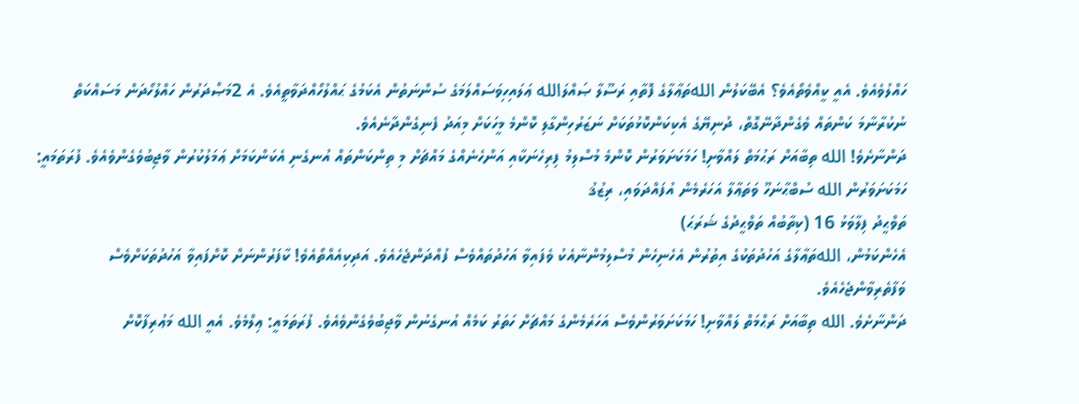ހައްލުވެއެވެ. އެއީ ކީއްވެތޯއެވެ؟ އެބޭކަލުން اللهތަޢާލާގެ ފޮތާއި ރަސޫލާ ޞައްލަالله ޢަލައިހިވަސައްލަމަގެ ސުންނަތުން އެކަމުގެ ޙައްލުހޯއްދަވާތީއެވެ. އެ 2މަޞްދަރުން ހައްލުހޯދަން މަސައްކަތް ނުކުރާނާމަ ކަންތައް ވެގެންދާނޭގޮތް، ދުނިޔޭގެ އެކިކަންކޮޅުތަކަށް ނަޒަރުހިންގާލި ކޮންމެ މީހަކަށް މިއަދު ފެނިގެންދާނެއެވެ.
ދަންނާށެވެ! الله ތިބާއަށް ރަޙުމަތް ލައްވާށި! ހަމަކަށަވަރުން ކޮންމެ މުސްލިމު ފިރިހެނަކާއި އަންހެނެއްގެ މައްޗަށް މި ތިންކަންތައް އުނގެނި އެކަންކަމަށް ޢަމަލުކުރުން ވާޖިބުވެގެންވެއެވެ. ފުރަތަމައީ: ހަމަކަށަވަރުން الله ސުބްޙާނަހޫ ވަތަޢާލާ އަހަރެމެން އުފައްދަވައި، ރިޒުޤު
ތަވްޙީދު ފިލާވަޅު 16 (ކިތާބުއް ތަވްޙީދުގެ ޝަރަޙަ)
އެހެންކަމުން، اللهތަޢާލާގެ އަހުދުތަކުގެ އިތުރުން އެހެނިހެން މުސްލިމުންނާއެކު ވެފައިވާ އަހުދުތައްވެސް ފުއްދަންޖެހެއެވެ. އަދިކިއެއްތޯއެވެ! ކާފަރުންނަށް ކޮށްފައިވާ އަހުދުތަކަށްވެސް ވަފާތެރިވާންޖެހެއެވެ.
ދަންނާށެވެ. الله ތިބާއަށް ރަޙްމަތް ލައްވާށި! ހަމަކަށަވަރުންވެސް އަހަރެމެންގެ މައްޗަށް ހަތަރު ކަމެއް އުނގެނުން ވާޖިބުވެގެންވެއެވެ. ފުރަތަމައީ: ޢިލްމެވެ. އެއީ الله މަޢުރިފާކޮށް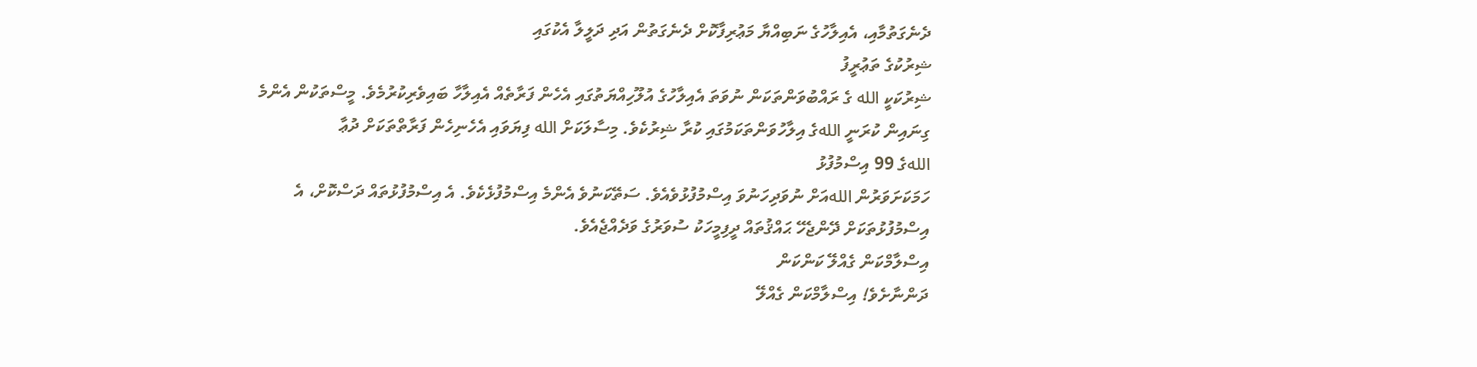ދެނެގަތުމާއި، އެއިލާހުގެ ނަބިއްޔާ މަޢުރިފާކޮށް ދެނެގަތުން އަދި ދަލީލާ އެކުގައި
ޝިރުކުގެ ތަޢުރީފު
ޝިރުކަކީ الله ގެ ރައްބުވަންތަކަން ނުވަތަ އެއިލާހުގެ އުލޫހިއްޔަތުގައި އެހެން ފަރާތެއް އެއިލާހާ ބައިވެރިކުރުމެވެ. މީސްތަކުން އެންމެ ގިނައިން ކުރަނީ اللهގެ އިލާހުވަންތަކަމުގައި ކުރާ ޝިރުކެވެ. މިސާލަކަށް الله ފިޔަވައި އެހެނިހެން ފަރާތްތަކަށް ދުޢާ
اللهގެ 99 އިސްމުފުޅު
ހަމަކަށަވަރުން اللهއަށް ނުވަދިހަނުވަ އިސްމުފުޅުވެއެވެ. ސަތޭކަނުވެ އެންމެ އިސްމުފުޅެކެވެ. އެ އިސްމުފުޅުތައް ދަސްކޮށް، އެ އިސްމުފުޅުތަކަށް ދޭންޖެހޭ ޙައްޤުތައް ދީފިމީހަކު ސުވަރުގެ ވަދެއްޖެއެވެ.
އިސްލާމްކަން ގެއްލޭ ކަންކަން
ދަންނާށެވެ! އިސްލާމްކަން ގެއްލޭ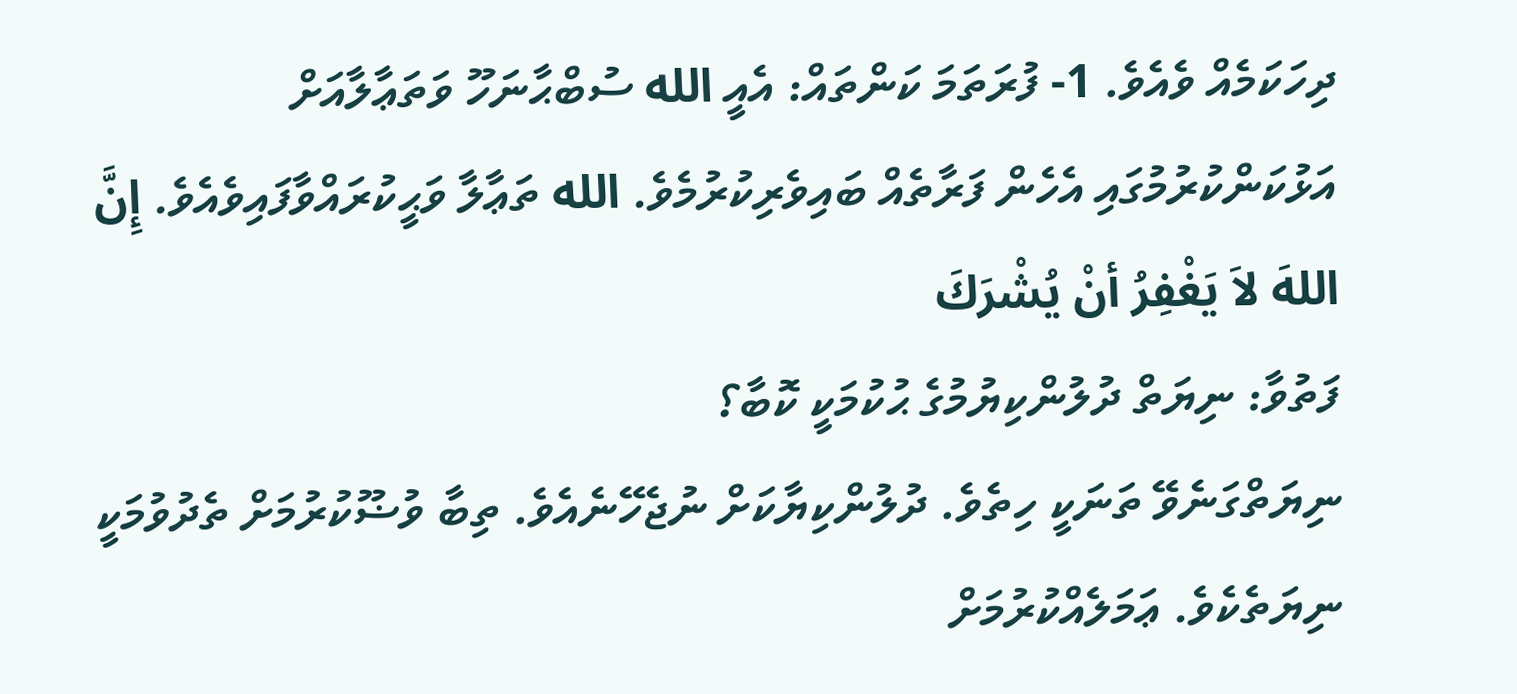ދިހަކަމެއް ވެއެވެ. 1- ފުރަތަމަ ކަންތައް: އެއީ الله ސުބްޙާނަހޫ ވަތަޢާލާއަށް އަޅުކަންކުރުމުގައި އެހެން ފަރާތެއް ބައިވެރިކުރުމެވެ. الله ތަޢާލާ ވަޙީކުރައްވާފައިވެއެވެ. إِنَّ اللهَ لاَ يَغْفِرُ أنْ يُشْرَكَ
ފަތުވާ: ނިޔަތް ދުލުންކިޔުމުގެ ޙުކުމަކީ ކޮބާ؟
ނިޔަތްގަނެވޭ ތަނަކީ ހިތެވެ. ދުލުންކިޔާކަށް ނުޖެހޭނެއެވެ. ތިބާ ވުޟޫކުރުމަށް ތެދުވުމަކީ ނިޔަތެކެވެ. ޢަމަލެއްކުރުމަށް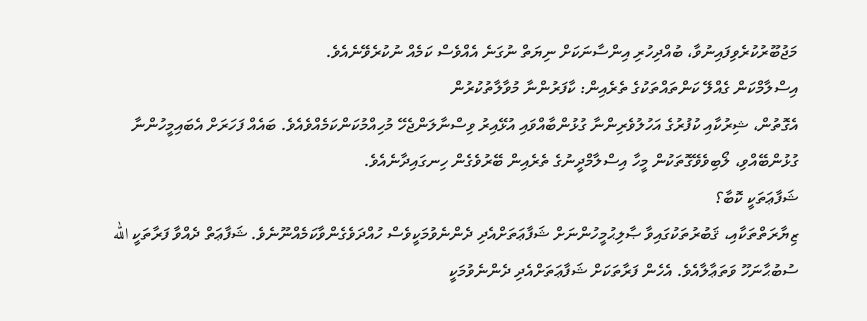މަޖުބޫރުކުރެވިފައިނުވާ، ބުއްދިހުރި އިންސާނަކަށް ނިޔަތް ނުގަނެ އެއްވެސް ކަމެއް ނުކުރެވޭނެއެވެ.
އިސްލާމްކަން ގެއްލޭ ކަންތައްތަކުގެ ތެރެއިން: ކާފަރުންނާ މުވާލާތުކުރުން
އެގޮތުން، ޝިރުކާއި ކުފުރުގެ އަހުލުވެރިންނާ ގުޅުންބާއްވައި އުޅޭއިރު ވިސްނާލަންޖެހޭ މުހިއްމުކަންކަމެއްވެއެވެ. ބައެއް ފަހަރަށް އެބައިމީހުންނާ ގުޅުންބޭއްވި، ލޯބިވެވޭގޮތަކުން މީހާ އިސްލާމްދީނުގެ ތެރެއިން ބޭރުވެގެން ހިނގައިދާނެއެވެ.
ޝަފާޢަތަކީ ކޮބާ؟
ޒިޔާރަތްތަކާއި، ޤަބުރުތަކުގައިވާ ޞާލިޙުމީހުންނަށް ޝަފާޢަތަށްއެދި ދެންނެވުމަކީވެސް ހުއްދަވެގެންވާކަމެއްނޫނެވެ. ޝަފާޢަތް ދެއްވާ ފަރާތަކީ الله ސުބުޙާނަހޫ ވަތަޢާލާއެވެ. އެހެން ފަރާތަކަށް ޝަފާޢަތަށްއެދި ދެންނެވުމަކީ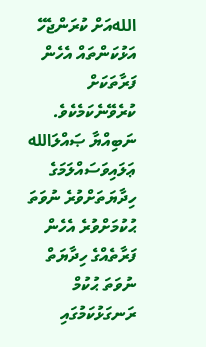اللهއަށް ކުރަންޖެހޭ އަޅުކަންތައް އެހެން ފަރާތަކަށް ކުރެވޭނެކަމެކެވެ.
ނަބިއްޔާ ޞައްލަالله ޢަލައިވަސައްލަމަގެ ހިދާޔަތަށްވުރެ ނުވަތަ ޙުކުމަށްވުރެ އެހެން ފަރާތެއްގެ ހިދާޔަތް ނުވަތަ ޙުކުމް ރަނގަޅުކަމުގައި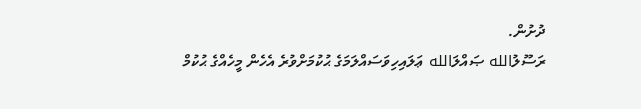ދުށުން.
ރަސޫލުالله ޞައްލަالله ޢަލައިހިވަސައްލަމަގެ ޙުކުމަށްވުރެ އެހެން މީހެއްގެ ޙުކުމް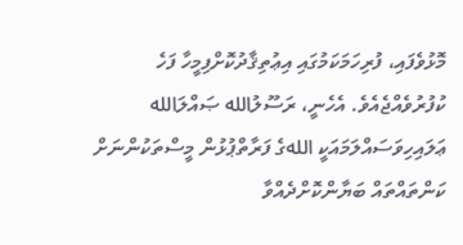މޮޅުވެފައި، ފުރިހަމަކަމުގައި އިޢުތިޤާދުކޮށްފިމީހާ ފަހެ ކުފުރުވެއްޖެއެވެ. އެހެނީ، ރަސޫލުالله ޞައްލަالله ޢަލައިހިވަސައްލަމައަކީ اللهގެ ފަރާތްޕުޅުން މީސްތަކުންނަށް ކަންތައްތައް ބަޔާންކޮށްދެއްވާ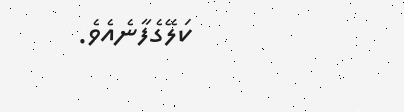ކަލޭގެފާނެއެވެ.